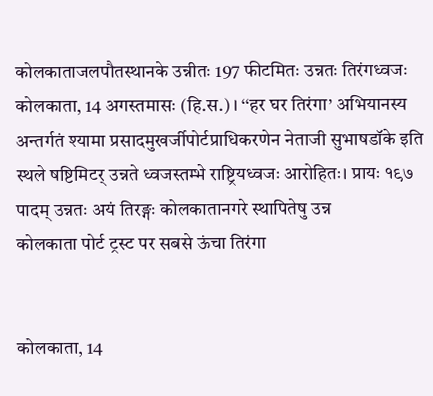कोलकाताजलपौतस्थानके उन्नीतः 197 फीटमितः उन्नतः तिरंगध्वजः
कोलकाता, 14 अगस्तमासः (हि.स.)। ‘‘हर घर तिरंगा’ अभियानस्य अन्तर्गतं श्यामा प्रसादमुखर्जीपोर्टप्राधिकरणेन नेताजी सुभाषडॉके इति स्थले षष्टिमिटर् उन्नते ध्वजस्तम्भे राष्ट्रियध्वजः आरोहितः। प्रायः १९७ पादम् उन्नतः अयं तिरङ्गः कोलकातानगरे स्थापितेषु उन्न
कोलकाता पोर्ट ट्रस्ट पर सबसे ऊंचा तिरंगा


कोलकाता, 14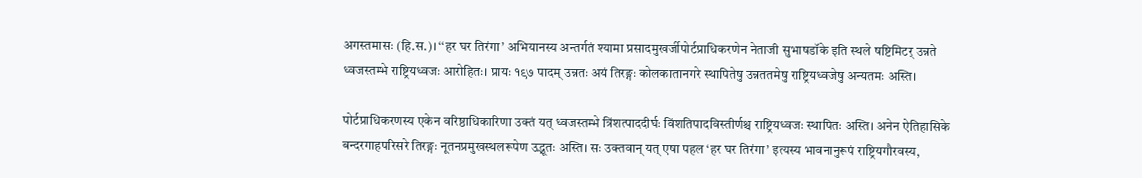अगस्तमासः (हि.स.)। ‘‘हर घर तिरंगा’ अभियानस्य अन्तर्गतं श्यामा प्रसादमुखर्जीपोर्टप्राधिकरणेन नेताजी सुभाषडॉके इति स्थले षष्टिमिटर् उन्नते ध्वजस्तम्भे राष्ट्रियध्वजः आरोहितः। प्रायः १९७ पादम् उन्नतः अयं तिरङ्गः कोलकातानगरे स्थापितेषु उन्नततमेषु राष्ट्रियध्वजेषु अन्यतमः अस्ति।

पोर्टप्राधिकरणस्य एकेन वरिष्ठाधिकारिणा उक्तं यत् ध्वजस्तम्भे त्रिंशत्पाददीर्घः विंशतिपादविस्तीर्णश्च राष्ट्रियध्वजः स्थापितः अस्ति। अनेन ऐतिहासिके बन्दरगाहपरिसरे तिरङ्गः नूतनप्रमुखस्थलरूपेण उद्भूतः अस्ति। सः उक्तवान् यत् एषा पहल ‘हर घर तिरंगा’ इत्यस्य भावनानुरूपं राष्ट्रियगौरवस्य,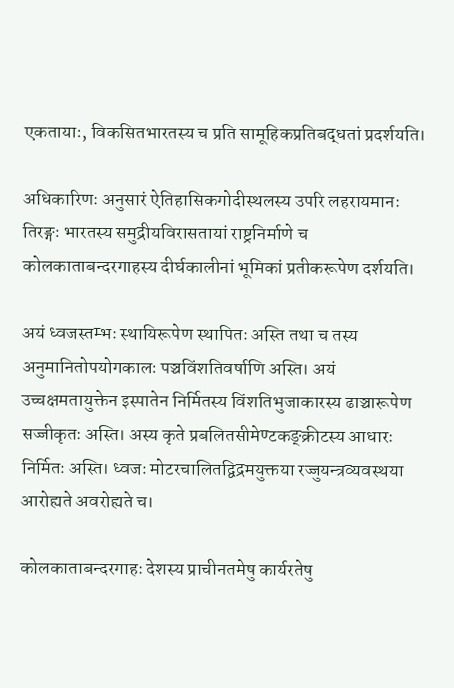एकतायाः, विकसितभारतस्य च प्रति सामूहिकप्रतिबद्धतां प्रदर्शयति।

अधिकारिणः अनुसारं ऐतिहासिकगोदीस्थलस्य उपरि लहरायमानः तिरङ्गः भारतस्य समुद्रीयविरासतायां राष्ट्रनिर्माणे च कोलकाताबन्दरगाहस्य दीर्घकालीनां भूमिकां प्रतीकरूपेण दर्शयति।

अयं ध्वजस्तम्भः स्थायिरूपेण स्थापितः अस्ति तथा च तस्य अनुमानितोपयोगकालः पञ्चविंशतिवर्षाणि अस्ति। अयं उच्चक्षमतायुक्तेन इस्पातेन निर्मितस्य विंशतिभुजाकारस्य ढाञ्चारूपेण सज्जीकृतः अस्ति। अस्य कृते प्रबलितसीमेण्टकङ्क्रीटस्य आधारः निर्मितः अस्ति। ध्वजः मोटरचालितद्विद्रमयुक्तया रज्जुयन्त्रव्यवस्थया आरोह्यते अवरोह्यते च।

कोलकाताबन्दरगाहः देशस्य प्राचीनतमेषु कार्यरतेषु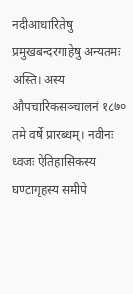नदीआधारितेषु प्रमुखबन्दरगाहेषु अन्यतमः अस्ति। अस्य औपचारिकसञ्चालनं १८७० तमे वर्षे प्रारब्धम्। नवीनः ध्वजः ऐतिहासिकस्य घण्टागृहस्य समीपे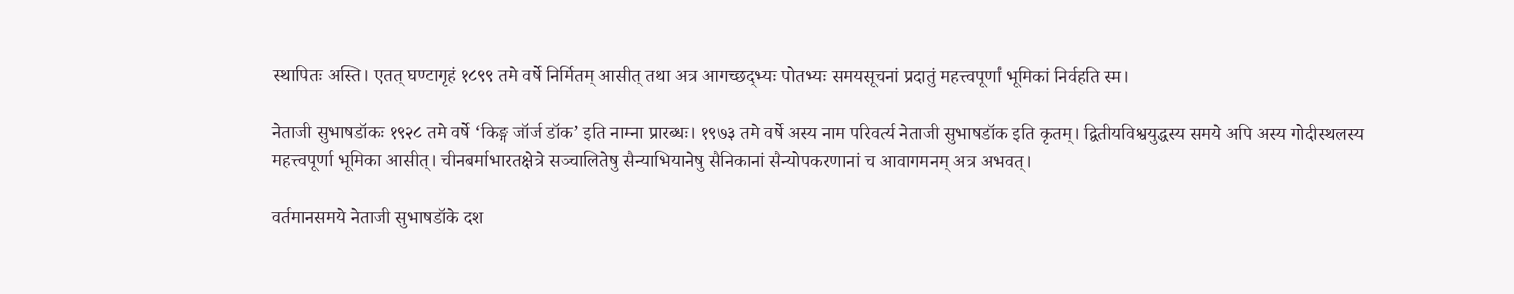स्थापितः अस्ति। एतत् घण्टागृहं १८९९ तमे वर्षे निर्मितम् आसीत् तथा अत्र आगच्छद्भ्यः पोतभ्यः समयसूचनां प्रदातुं महत्त्वपूर्णां भूमिकां निर्वहति स्म।

नेताजी सुभाषडॉकः १९२८ तमे वर्षे ‘किङ्ग जॉर्ज डॉक’ इति नाम्ना प्रारब्धः। १९७३ तमे वर्षे अस्य नाम परिवर्त्य नेताजी सुभाषडॉक इति कृतम्। द्वितीयविश्वयुद्धस्य समये अपि अस्य गोदीस्थलस्य महत्त्वपूर्णा भूमिका आसीत्। चीनबर्माभारतक्षेत्रे सञ्चालितेषु सैन्याभियानेषु सैनिकानां सैन्योपकरणानां च आवागमनम् अत्र अभवत्।

वर्तमानसमये नेताजी सुभाषडॉके दश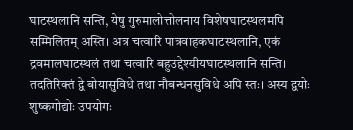घाटस्थलानि सन्ति, येषु गुरुमालोत्तोलनाय विशेषघाटस्थलमपि सम्मिलितम् अस्ति। अत्र चत्वारि पात्रवाहकघाटस्थलानि, एकं द्रवमालघाटस्थलं तथा चत्वारि बहुउद्देश्यीयघाटस्थलानि सन्ति। तदतिरिक्तं द्वे बोयासुविधे तथा नौबन्धनसुविधे अपि स्तः। अस्य द्वयोः शुष्कगोद्योः उपयोगः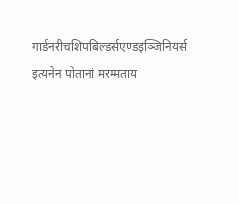गार्डनरीचशिपबिल्डर्सएण्डइञ्जिनियर्स इत्यनेन पोतानां मरम्मताय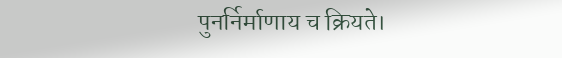पुनर्निर्माणाय च क्रियते।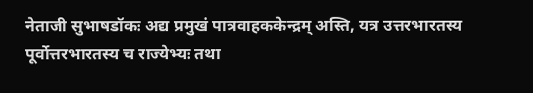नेताजी सुभाषडॉकः अद्य प्रमुखं पात्रवाहककेन्द्रम् अस्ति, यत्र उत्तरभारतस्य पूर्वोत्तरभारतस्य च राज्येभ्यः तथा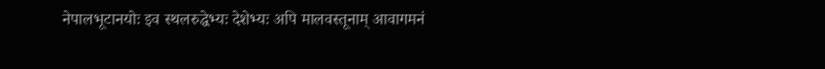नेपालभूटानयोः इव स्थलरुद्धेभ्यः देशेभ्यः अपि मालवस्तूनाम् आवागमनं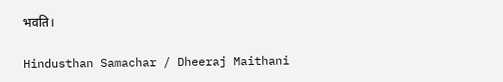भवति।

Hindusthan Samachar / Dheeraj Maithani